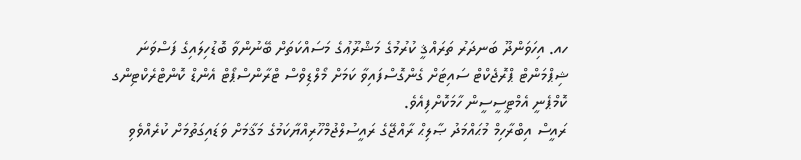ހއ. އިހަވަންދޫ ބަނދަރު ތަރައްޤީ ކުރުމުގެ މަޝްރޫޢުގެ މަސައްކަތަށް ބޭނުންވާ ބޮޑުހިލައިގެ ފަސްވަނަ ޝިޕްމަންޓް ޕްރޮޖެކްޓް ސައިޓަށް ގެންގޮސްފައިވާ ކަމަށް މޯލްޑިވްސް ޓްރާންސްޕޯޓް އެންޑް ކޮންޓްރެކްޓިންގ ކޮމްޕެނީ އެމްޓީސީސީން ހާމަކޮށްފިއެވެ.
ރައީސް އިބްރާހިމް މުޙައްމަދު ޞާލިޙް ރާއްޖޭގެ ރައީސުލްޖުމްހޫރިއްޔާކަމުގެ މަޤާމަށް ވަޑައިގަތުމަށް ކުރެއްވެވި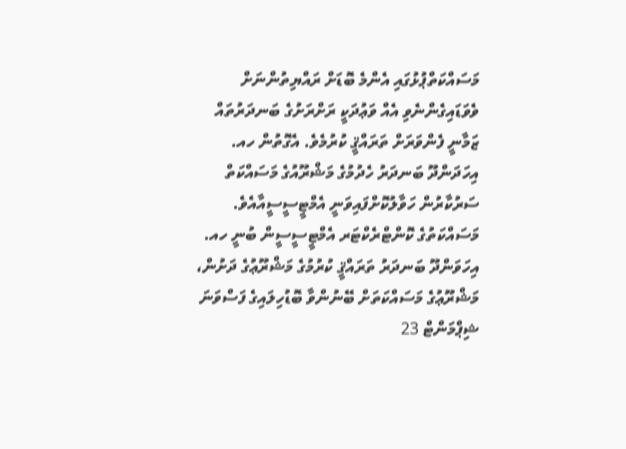މަސައްކަތްޕުޅުގައި އެންމެ ބޮޑަށް ރައްޔިތުންނަށް ވެވަޑައިގެންނެވި އެއް ވަޢުދަކީ ރަށްރަށުގެ ބަނދަރުތައް ޒަމާނީ ފެންވަރަށް ތަރައްޤީ ކުރުމެވެ. އެގޮތުން ހއ. އިހަދަންދޫ ބަނދަރު ހެދުމުގެ މަޝްރޫއުގެ މަސައްކަތް ސަރުކާރުން ހަވާލުކޮށްފައިވަނީ އެމްޓީސީސީއާއެވެ.
މަސައްކަތުގެ ކޮންޓްރެކްޓަރ އެމްޓީސީސީން ބުނީ ހއ. އިހަވަންދޫ ބަނދަރު ތަރައްޤީ ކުރުމުގެ މަޝްރޫޢުގެ ދަށުން، މަޝްރޫޢުގެ މަސައްކަތަށް ބޭނުންވާ ބޮޑުހިލައިގެ ފަސްވަނަ ޝިޕްމަންޓް 23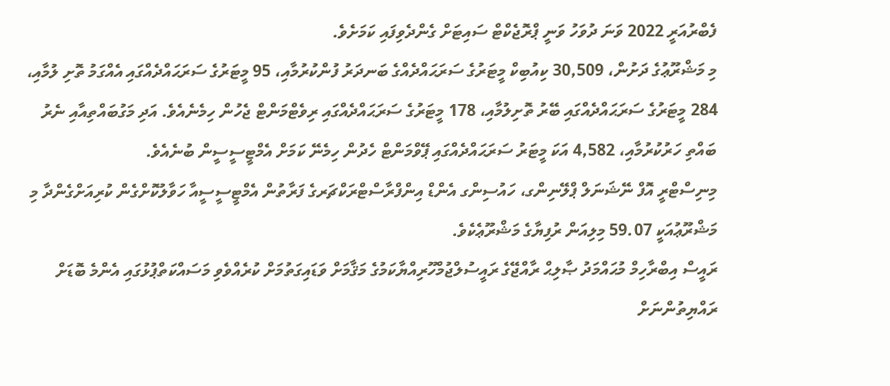ފެބްރުއަރީ 2022 ވަނަ ދުވަހު ވަނީ ޕްރޮޖެކްޓް ސައިޓަށް ގެންދެވިފައި ކަމަށެވެ.
މި މަޝްރޫޢުގެ ދަށުން، 30,509 ކިއުބިކް މީޓަރުގެ ސަރަޙައްދެއްގެ ބަނދަރު ފުންކުރުމާއި، 95 މީޓަރުގެ ސަރަޙައްދެއްގައި އެއްގަމު ތޮށި ލުމާއި، 284 މީޓަރުގެ ސަރަޙައްދެއްގައި ބޭރު ތޮށިލުމާއި، 178 މީޓަރުގެ ސަރަޙައްދެއްގައި ރިވެޓްމަންޓް ޖެހުން ހިމެނެއެވެ. އަދި މަގުބައްތިއާއި ނެރު ބައްތި ހަރުކުރުމާއި، 4,582 އަކަ މީޓަރު ސަރަޙައްދެއްގައި ޕޭވްމަންޓް ހެދުން ހިމެނޭ ކަމަށް އެމްޓީސީސީން ބުނެއެވެ.
މިނިސްޓްރީ އޮފް ނޭޝަނަލް ޕްލޭނިންގ، ހައުސިންގ އެންޑް އިންފްރާސްޓްރަކްޗަރގެ ފަރާތުން އެމްޓީސީސީއާ ހަވާލުކޮށްގެން ކުރިއަށްގެންދާ މި މަޝްރޫޢުއަކީ 59.07 މިލިއަން ރުފިޔާގެ މަޝްރޫޢެކެވެ.
ރައީސް އިބްރާހިމް މުޙައްމަދު ޞާލިޙް ރާއްޖޭގެ ރައީސުލްޖުމްހޫރިއްޔާކަމުގެ މަޤާމަށް ވަޑައިގަތުމަށް ކުރެއްވެވި މަސައްކަތްޕުޅުގައި އެންމެ ބޮޑަށް ރައްޔިތުންނަށް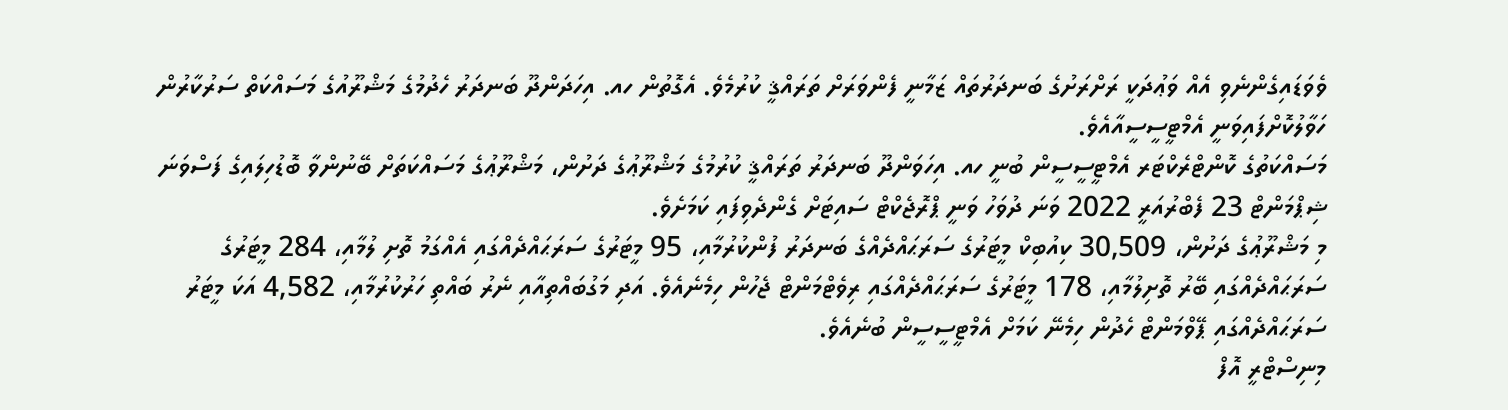ވެވަޑައިގެންނެވި އެއް ވަޢުދަކީ ރަށްރަށުގެ ބަނދަރުތައް ޒަމާނީ ފެންވަރަށް ތަރައްޤީ ކުރުމެވެ. އެގޮތުން ހއ. އިހަދަންދޫ ބަނދަރު ހެދުމުގެ މަޝްރޫއުގެ މަސައްކަތް ސަރުކާރުން ހަވާލުކޮށްފައިވަނީ އެމްޓީސީސީއާއެވެ.
މަސައްކަތުގެ ކޮންޓްރެކްޓަރ އެމްޓީސީސީން ބުނީ ހއ. އިހަވަންދޫ ބަނދަރު ތަރައްޤީ ކުރުމުގެ މަޝްރޫޢުގެ ދަށުން، މަޝްރޫޢުގެ މަސައްކަތަށް ބޭނުންވާ ބޮޑުހިލައިގެ ފަސްވަނަ ޝިޕްމަންޓް 23 ފެބްރުއަރީ 2022 ވަނަ ދުވަހު ވަނީ ޕްރޮޖެކްޓް ސައިޓަށް ގެންދެވިފައި ކަމަށެވެ.
މި މަޝްރޫޢުގެ ދަށުން، 30,509 ކިއުބިކް މީޓަރުގެ ސަރަޙައްދެއްގެ ބަނދަރު ފުންކުރުމާއި، 95 މީޓަރުގެ ސަރަޙައްދެއްގައި އެއްގަމު ތޮށި ލުމާއި، 284 މީޓަރުގެ ސަރަޙައްދެއްގައި ބޭރު ތޮށިލުމާއި، 178 މީޓަރުގެ ސަރަޙައްދެއްގައި ރިވެޓްމަންޓް ޖެހުން ހިމެނެއެވެ. އަދި މަގުބައްތިއާއި ނެރު ބައްތި ހަރުކުރުމާއި، 4,582 އަކަ މީޓަރު ސަރަޙައްދެއްގައި ޕޭވްމަންޓް ހެދުން ހިމެނޭ ކަމަށް އެމްޓީސީސީން ބުނެއެވެ.
މިނިސްޓްރީ އޮފް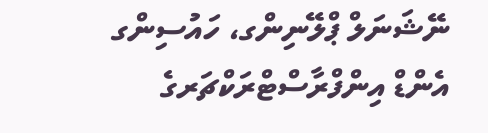ނޭޝަނަލް ޕްލޭނިންގ، ހައުސިންގ އެންޑް އިންފްރާސްޓްރަކްޗަރގެ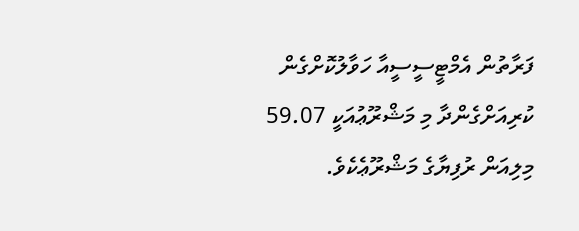ފަރާތުން އެމްޓީސީސީއާ ހަވާލުކޮށްގެން ކުރިއަށްގެންދާ މި މަޝްރޫޢުއަކީ 59.07 މިލިއަން ރުފިޔާގެ މަޝްރޫޢެކެވެ.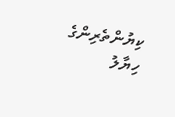ކިޔުންތެރިންގެ ހިޔާލު